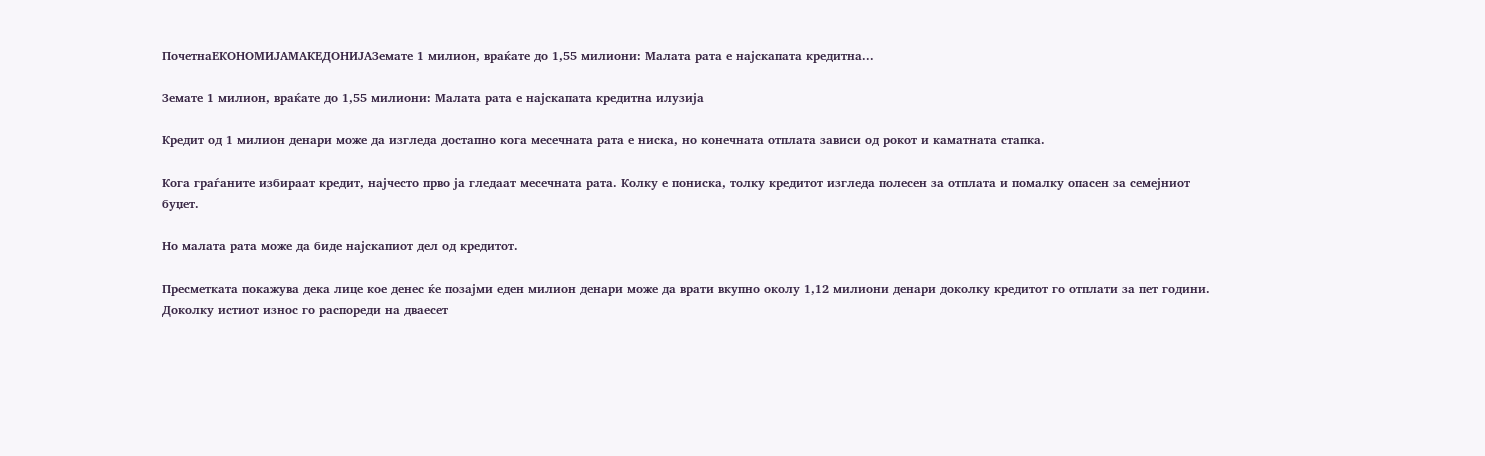ПочетнаЕКОНОМИЈАМАКЕДОНИЈАЗемате 1 милион, враќате до 1,55 милиони: Малата рата е најскапата кредитна...

Земате 1 милион, враќате до 1,55 милиони: Малата рата е најскапата кредитна илузија

Кредит од 1 милион денари може да изгледа достапно кога месечната рата е ниска, но конечната отплата зависи од рокот и каматната стапка.

Кога граѓаните избираат кредит, најчесто прво ја гледаат месечната рата. Колку е пониска, толку кредитот изгледа полесен за отплата и помалку опасен за семејниот буџет.

Но малата рата може да биде најскапиот дел од кредитот.

Пресметката покажува дека лице кое денес ќе позајми еден милион денари може да врати вкупно околу 1,12 милиони денари доколку кредитот го отплати за пет години. Доколку истиот износ го распореди на дваесет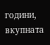години, вкупната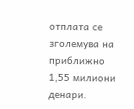отплата се зголемува на приближно 1,55 милиони денари.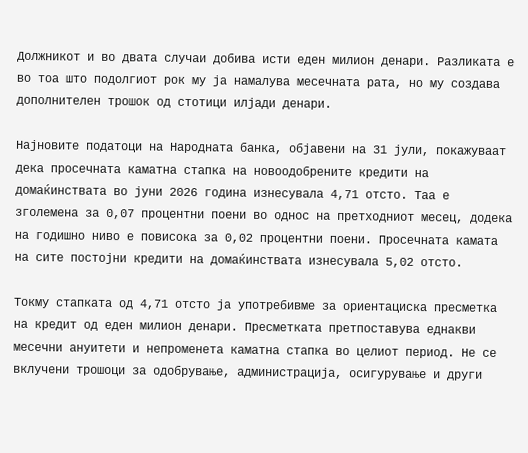Должникот и во двата случаи добива исти еден милион денари. Разликата е во тоа што подолгиот рок му ја намалува месечната рата, но му создава дополнителен трошок од стотици илјади денари.

Најновите податоци на Народната банка, објавени на 31 јули, покажуваат дека просечната каматна стапка на новоодобрените кредити на домаќинствата во јуни 2026 година изнесувала 4,71 отсто. Таа е зголемена за 0,07 процентни поени во однос на претходниот месец, додека на годишно ниво е повисока за 0,02 процентни поени. Просечната камата на сите постојни кредити на домаќинствата изнесувала 5,02 отсто.

Токму стапката од 4,71 отсто ја употребивме за ориентациска пресметка на кредит од еден милион денари. Пресметката претпоставува еднакви месечни ануитети и непроменета каматна стапка во целиот период. Не се вклучени трошоци за одобрување, администрација, осигурување и други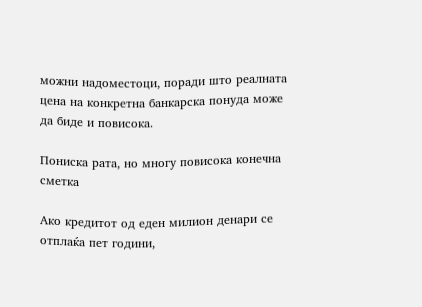можни надоместоци, поради што реалната цена на конкретна банкарска понуда може да биде и повисока.

Пониска рата, но многу повисока конечна сметка

Ако кредитот од еден милион денари се отплаќа пет години,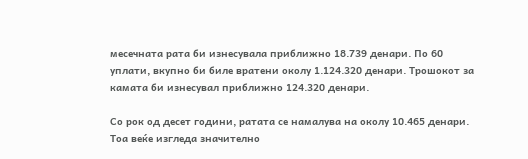месечната рата би изнесувала приближно 18.739 денари. По 60 уплати, вкупно би биле вратени околу 1.124.320 денари. Трошокот за камата би изнесувал приближно 124.320 денари.

Со рок од десет години, ратата се намалува на околу 10.465 денари. Тоа веќе изгледа значително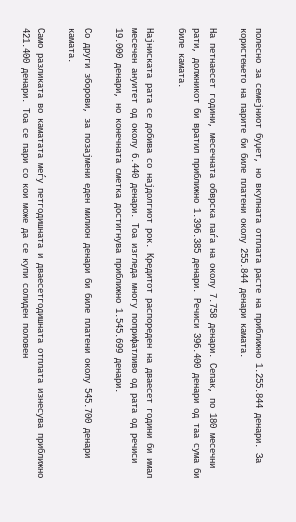полесно за семејниот буџет, но вкупната отплата расте на приближно 1.255.844 денари. За користењето на парите би биле платени околу 255.844 денари камата.

На петнаесет години, месечната обврска паѓа на околу 7.758 денари. Сепак, по 180 месечни рати, должникот би вратил приближно 1.396.385 денари. Речиси 396.400 денари од таа сума би биле камата.

Најниската рата се добива со најдолгиот рок. Кредитот распоредeн на дваесет години би имал месечен ануитет од околу 6.440 денари. Тоа изгледа многу поприфатливо од рата од речиси 19.000 денари, но конечната сметка достигнува приближно 1.545.699 денари.

Со други зборови, за позајмени еден милион денари би биле платени околу 545.700 денари камата.

Само разликата во каматата меѓу петгодишната и дваесетгодишната отплата изнесува приближно 421.400 денари. Тоа се пари со кои може да се купи солиден половен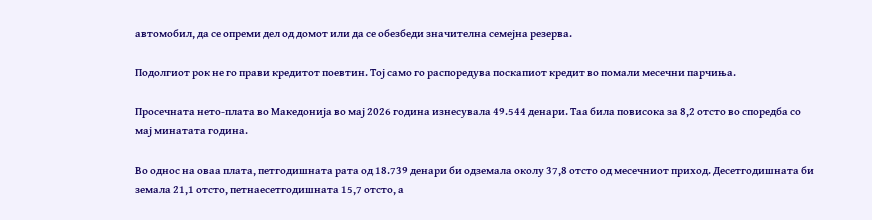автомобил, да се опреми дел од домот или да се обезбеди значителна семејна резерва.

Подолгиот рок не го прави кредитот поевтин. Тој само го распоредува поскапиот кредит во помали месечни парчиња.

Просечната нето-плата во Македонија во мај 2026 година изнесувала 49.544 денари. Таа била повисока за 8,2 отсто во споредба со мај минатата година.

Во однос на оваа плата, петгодишната рата од 18.739 денари би одземала околу 37,8 отсто од месечниот приход. Десетгодишната би земала 21,1 отсто, петнаесетгодишната 15,7 отсто, а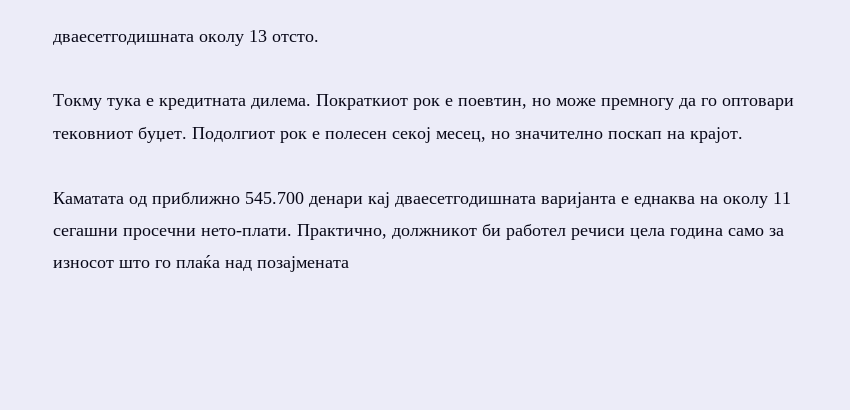дваесетгодишната околу 13 отсто.

Токму тука е кредитната дилема. Пократкиот рок е поевтин, но може премногу да го оптовари тековниот буџет. Подолгиот рок е полесен секој месец, но значително поскап на крајот.

Каматата од приближно 545.700 денари кај дваесетгодишната варијанта е еднаква на околу 11 сегашни просечни нето-плати. Практично, должникот би работел речиси цела година само за износот што го плаќа над позајмената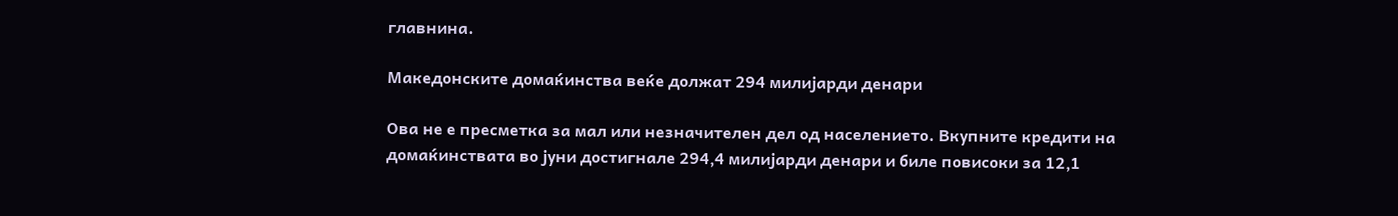главнина.

Македонските домаќинства веќе должат 294 милијарди денари

Ова не е пресметка за мал или незначителен дел од населението. Вкупните кредити на домаќинствата во јуни достигнале 294,4 милијарди денари и биле повисоки за 12,1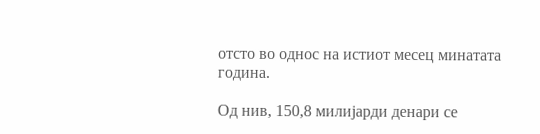отсто во однос на истиот месец минатата година.

Од нив, 150,8 милијарди денари се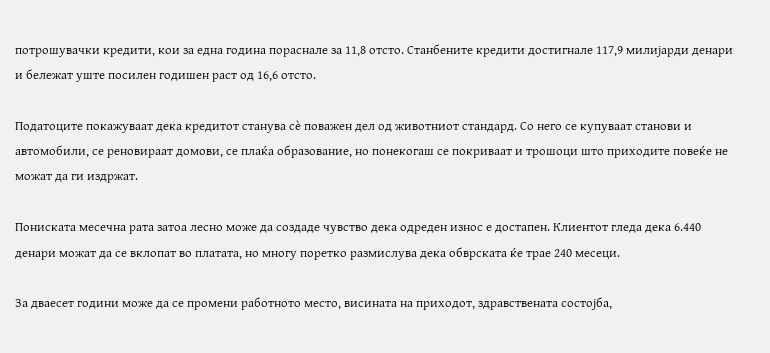потрошувачки кредити, кои за една година пораснале за 11,8 отсто. Станбените кредити достигнале 117,9 милијарди денари и бележат уште посилен годишен раст од 16,6 отсто.

Податоците покажуваат дека кредитот станува сè поважен дел од животниот стандард. Со него се купуваат станови и автомобили, се реновираат домови, се плаќа образование, но понекогаш се покриваат и трошоци што приходите повеќе не можат да ги издржат.

Пониската месечна рата затоа лесно може да создаде чувство дека одреден износ е достапен. Клиентот гледа дека 6.440 денари можат да се вклопат во платата, но многу поретко размислува дека обврската ќе трае 240 месеци.

За дваесет години може да се промени работното место, висината на приходот, здравствената состојба,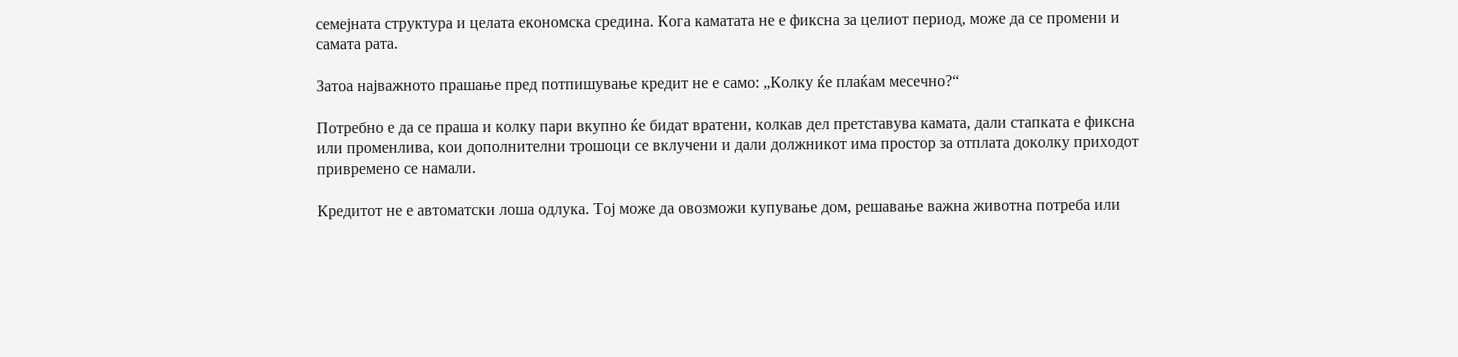семејната структура и целата економска средина. Кога каматата не е фиксна за целиот период, може да се промени и самата рата.

Затоа најважното прашање пред потпишување кредит не е само: „Колку ќе плаќам месечно?“

Потребно е да се праша и колку пари вкупно ќе бидат вратени, колкав дел претставува камата, дали стапката е фиксна или променлива, кои дополнителни трошоци се вклучени и дали должникот има простор за отплата доколку приходот привремено се намали.

Кредитот не е автоматски лоша одлука. Тој може да овозможи купување дом, решавање важна животна потреба или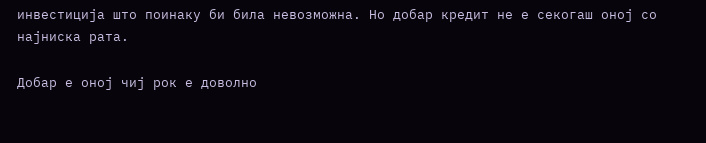инвестиција што поинаку би била невозможна. Но добар кредит не е секогаш оној со најниска рата.

Добар е оној чиј рок е доволно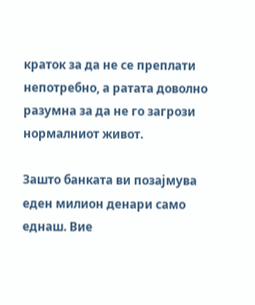краток за да не се преплати непотребно, а ратата доволно разумна за да не го загрози нормалниот живот.

Зашто банката ви позајмува еден милион денари само еднаш. Вие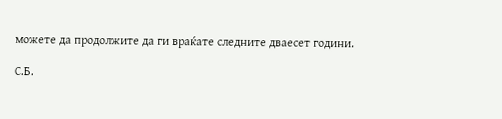можете да продолжите да ги враќате следните дваесет години.

С.Б.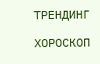ТРЕНДИНГ

ХОРОСКОП